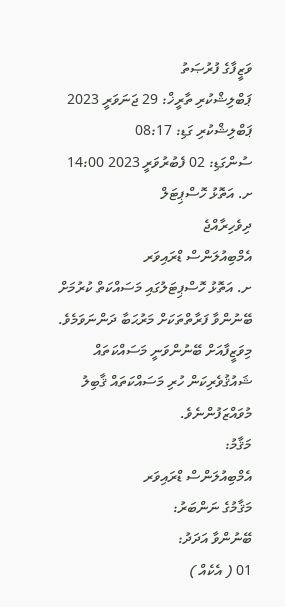ވަޒީފާގެ ފުރުޞަތު
ޕަބްލިޝްކުރި ތާރީޚް: 29 ޖަނަވަރީ 2023
ޕަބްލިޝްކުރި ގަޑި: 08:17
ސުންގަޑި: 02 ފެބުރުވަރީ 2023 14:00
ށ. އަތޮޅު ހޮސްޕިޓަލް
ދިވެހިރާއްޖެ
އެމްބިއުލަންސް ޑްރައިވަރ
ށ. އަތޮޅު ހޮސްޕިޓަލުގައި މަސައްކަތް ކުރުމަށް ބޭނުންވާ ފަރާތްތަކަށް މަރުޙަބާ ދަންނަވަމެވެ. މިވަޒީފާއަށް ބޭނުންވަނީ މަސައްކަތައް ޝައުޤުވެރިކަން ހުރި މަސައްކަތައް ޤާބިލު މުވައްޒަފުންނެވެ.
މަޤާމު:
އެމްބިއުލަންސް ޑްރައިވަރ
މަޤާމުގެ ނަންބަރު:
ބޭނުންވާ އަދަދު:
01 ( އެކެއް )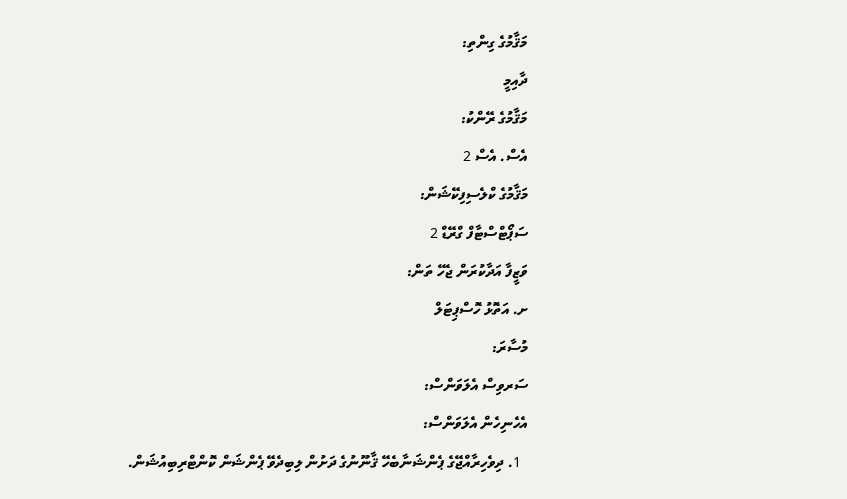މަޤާމުގެ ގިންތި:
ދާއިމީ
މަޤާމުގެ ރޭންކު:
އެސް. އެސް 2
މަޤާމުގެ ކްލެސިފިކޭޝަން:
ސަޕޯޓްސްޓާފް ގްރޭޑް 2
ވަޒީފާ އަދާކުރަން ޖެހޭ ތަން:
ށ. އަތޮޅު ހޮސްޕިޓަލް
މުސާރަ:
ސަރވިސް އެލަވަންސް:
އެހެނިހެން އެލަވަންސް:
  1. ދިވެހިރާއްޖޭގެ ޕެންޝަނާބެހޭ ޤާނޫނުގެ ދަށުން ލިބިދެވޭ ޕެންޝަން ކޮންޓްރިބިއުޝަން.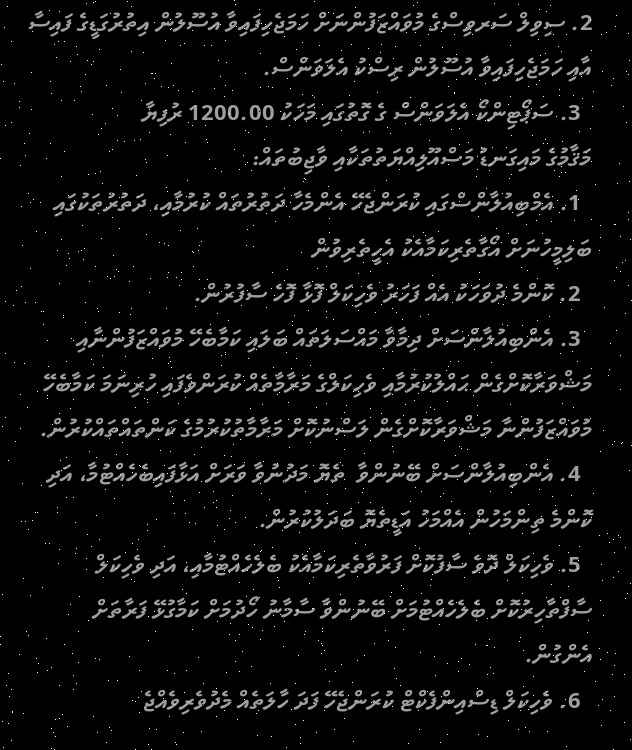2. ސިވިލް ސަރވިސްގެ މުވައްޒަފުންނަށް ހަމަޖެހިފައިވާ އުސޫލުން އިތުރުގަޑީގެ ފައިސާ  އާއި ހަމަޖެހިފައިވާ އުސޫލުން ރިސްކު އެލަވަންސް.
  3. ސަޕޯޓިންކޯ އެލަވަންސް ގެ ގޮތުގައި މަހަކު 1200.00 ރުފިޔާ
މަޤާމުގެ މައިގަނޑު މަސްއޫލިއްޔަތުތަކާއި ވާޖިބުތައް:
  1. އެމްބިއުލާންސްގައި ކުރަންޖެހޭ އެންމެހާ ދަތުރުތައް ކުރުމާއި، ދަތުރުތަކުގައި ބަލިމީހުނަށް އޯގާތެރިކަމާއެކު އެހީތެރިވުން
  2. ކޮންމެ ދުވަހަކު އެއް ފަހަރު ވެހިކަލް ފޮޅާ ފޮހެ ސާފުރުން.
  3. އެންބިއުލާންސަށް ދިމާވާ މައްސަލަތައް ބަލައި ކަމާބެހޭ މުވައްޒަފުންނާއި މަޝްވަރާކޮށްގެން ޙައްލުކުރުމާއި ވެހިކަލްގެ މަރާމާތެއް ކުރަންވެފައި ހުރިނަމަ ކަމާބެހޭ މުވައްޒަފުންނާ މަޝްވަރާކޮށްގެން ލަސްނުކޮށް މަރާމާތުކުރުމުގެ ކަންތައްތައްކުރުން.
  4. އެންބިއުލާންސަށް ބޭނުންވާ  ތެޔޮ މަދުނުވާ ވަރަށް އަޅާފައިބެހެއްޓުމާ، އަދި ކޮންމެ ތިންމަހުން އެއްމަހު އަޑީތެޔޮ ބަދަލުކުރުން.
  5. ވެހިކަލް ދޮވެ ސާފުކޮށް ފަރުވާތެރިކަމާއެކު ބެލެހެއްޓުމާއި، އަދި ވެހިކަލް ސާފްތާހިރުކޮށް ބެލެހެއްޓުމަށް ބޭނުންވާ ސާމާނު ހޯދުމަށް ކަމާގުޅޭ ފަރާތަށް އެންގުން.
  6. ވެހިކަލް ޑިސްއިންފެކްޓް ކުރަންޖެހޭ ފަދަ ހާލަތެއް މެދުވެރިވެއްޖެ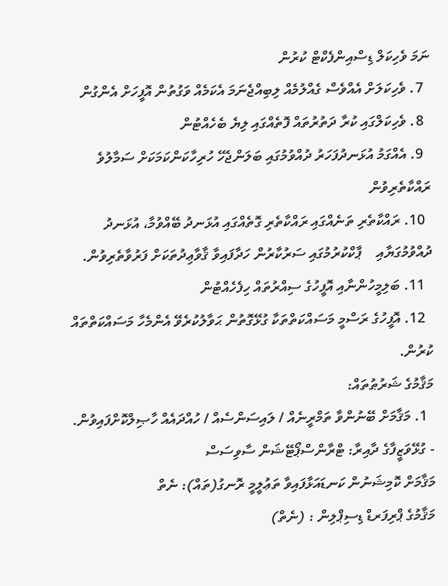ނަމަ ވެހިކަލް ޑިސްއިންފެކްޓް ކުރުން
  7. ވެހިކަލަށް އެއްވެސް ގެއްލުމެއް ލިބިއްޖެނަމަ އެކަމެއް ވަގުތުން އޮފީހަށް އެންގުން
  8. ވެހިކަލްގައި ކުރާ ދަތުރުތައް ފޮތެއްގައި ލިޔެ ބެހެއްޓުން
  9. އެއްގަމު އުޅަނދުފަހަރު ދުއްވުމުގައި ބަލަންޖެހޭ ހުރިހާކަންކަމަކަށް ސަމާލުވެ ރައްކާތެރިވުން
  10. ރައްކާތެރި ތަނެއްގައި ރައްކާތެރި ގޮތެއްގައި އުޅަނދު ބޭއްވުމާ، އުޅަނދު ދުއްވުމުގަޔާއި    ޕާކްކުރުމުގައި ސަރުކާރުން ހަދާފައިވާ ޤާވާޢިދުތަކަށް ފަރުވާތެރިވުން.
  11. ބަލިމީހުންނާއި އޮފީހުގެ ސިއްރުތައް ހިފެހެއްޓުން
  12. އޮފީހުގެ ރަސްމީ މަސައްކަތްތަކާ ގުޅޭގޮތުން ޙަވާލުކުރެވޭ އެންމެހާ މަސައްކަތްތައް ކުރުން.
މަޤާމުގެ ޝަރުޠުތައް:
  1. މަޤާމަށް ބޭނުންވާ ތަމްރީނެއް / ލައިސަންސެއް / ހުއްދައެއް ހާޞިލްކޮށްފައިވުން.
- ގުޅޭވަޒީފާގެ ދާއިރާ: ޓްރާންސްޕޯޓޭޝަން ސާވިސަސް
މަޤާމަށް ކޮމިޝަނުން ކަނޑައަޅާފައިވާ ތަޢުލީމީ ރޮނގު(ތައް): ނެތް
މަޤާމުގެ ޕްރިފަރޑް ޑިސިޕްލިން : (ނެތް)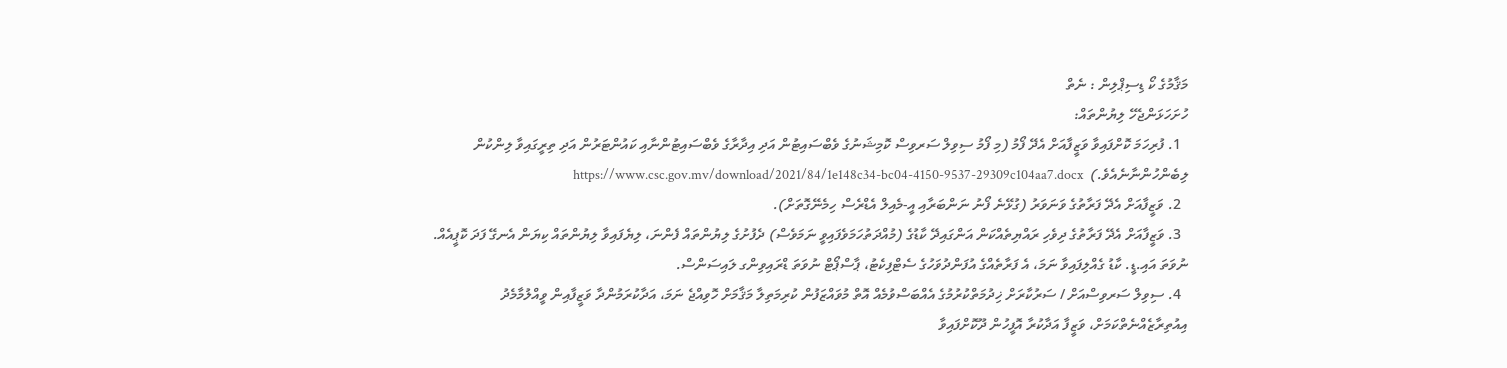މަޤާމުގެ ކޯ ޑިސިޕްލިން : ނެތް
ހުށަހަޅަންޖެހޭ ލިޔުންތައް:
  1. ފުރިހަމަ ކޮށްފައިވާ ވަޒީފާއަށް އެދޭ ފޯމު (މި ފޯމު ސިވިލް ސަރވިސް ކޮމިޝަނުގެ ވެބްސައިޓުން އަދި އިދާރާގެ ވެބްސައިޓުންނާއި ކައުންޓަރުން އަދި ތިރީގައިވާ ލިންކުން ލިބެންހުންނާނެއެވެ.)  https://www.csc.gov.mv/download/2021/84/1e148c34-bc04-4150-9537-29309c104aa7.docx
  2. ވަޒީފާއަށް އެދޭ ފަރާތުގެ ވަނަވަރު (ގުޅޭނެ ފޯނު ނަންބަރާއި އީ-މެއިލް އެޑްރެސް ހިމެނޭގޮތަށް).
  3. ވަޒީފާއަށް އެދޭ ފަރާތުގެ ދިވެހި ރައްޔިތެއްކަން އަންގައިދޭ ކާޑުގެ (މުއްދަތުހަމަވެފައިވީ ނަމަވެސް) ދެފުށުގެ ލިޔުންތައް ފެންނަ، ލިޔެފައިވާ ލިޔުންތައް ކިޔަން އެނގޭ ފަދަ ކޮޕީއެއް. ނުވަތަ އައި.ޑީ. ކާޑު ގެއްލިފައިވާ ނަމަ، އެ ފަރާތެއްގެ އުފަންދުވަހުގެ ސެޓްފިކެޓު، ޕާސްޕޯޓް ނުވަތަ ޑްރައިވިންގ ލައިސަންސް.
  4. ސިވިލް ސަރވިސްއަށް / ސަރުކާރަށް ޚިދުމަތްކުރުމުގެ އެއްބަސްވުމެއް އޮތް މުވައްޒަފުން ކުރިމަތިލާ މަޤާމަށް ހޮވިއްޖެ ނަމަ، އަދާކުރަމުންދާ ވަޒީފާއިން ވީއްލުމާމެދު އިއުތިރާޒެއްނެތްކަމަށް، ވަޒީފާ އަދާކުރާ އޮފީހުން ދޫކޮށްފައިވާ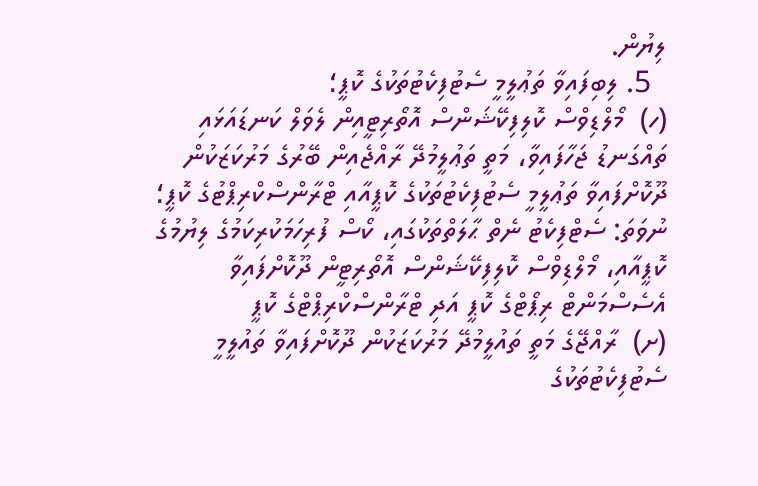ލިޔުން.
  5. ލިބިފައިވާ ތަޢުލީމީ ސެޓުފިކެޓުތަކުގެ ކޮޕީ؛
(ހ)  މޯލްޑިވްސް ކޮލިފިކޭޝަންސް އޮތޯރިޓީއިން ލެވަލް ކަނޑައަޅައި ތައްގަނޑު ޖަހާފައިވާ، މަތީ ތަޢުލީމުދޭ ރާއްޖެއިން ބޭރުގެ މަރުކަޒަކުން ދޫކޮށްފައިވާ ތަޢުލީމީ ސެޓުފިކެޓުތަކުގެ ކޮޕީއާއި ޓްރާންސްކްރިޕްޓުގެ ކޮޕީ؛ ނުވަތަ: ސެޓްފިކެޓު ނެތް ޙާލަތްތަކުގައި، ކޯސް ފުރިހަމަކުރިކަމުގެ ލިޔުމުގެ ކޮޕީއާއި، މޯލްޑިވްސް ކޮލިފިކޭޝަންސް އޮތޯރިޓީން ދޫކޮށްފައިވާ އެސެސްމަންޓް ރިޕޯޓްގެ ކޮޕީ އަދި ޓްރާންސްކްރިޕްޓްގެ ކޮޕީ
(ށ)  ރާއްޖޭގެ މަތީ ތައުލީމުދޭ މަރުކަޒަކުން ދޫކޮށްފައިވާ ތައުލީމީ ސެޓުފިކެޓުތަކުގެ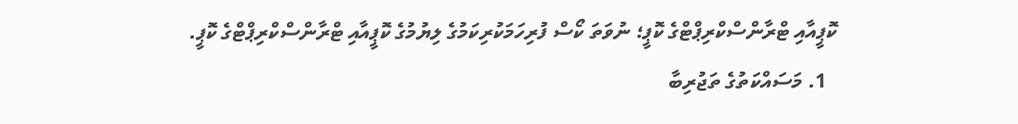ކޮޕީއާއި ޓްރާންސްކްރިޕްޓްގެ ކޮޕީ؛ ނުވަތަ ކޯސް ފުރިހަމަކުރިކަމުގެ ލިޔުމުގެ ކޮޕީއާއި ޓްރާންސްކްރިޕްޓްގެ ކޮޕީ.
  1. މަސައްކަތުގެ ތަޖުރިބާ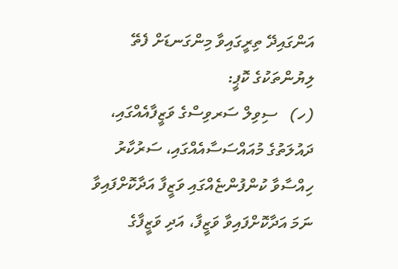އަންގައިދޭ ތިރީގައިވާ މިންގަނޑަށް ފެތޭ ލިޔުންތަކުގެ ކޮޕީ:
(ހ)   ސިވިލް ސަރވިސްގެ ވަޒީފާއެއްގައި، ދައުލަތުގެ މުއައްސަސާއެއްގައި، ސަރުކާރު ހިއްސާވާ ކުންފުންޏެއްގައި ވަޒީފާ އަދާކޮށްފައިވާ ނަމަ އަދާކޮށްފައިވާ ވަޒީފާ، އަދި ވަޒީފާގެ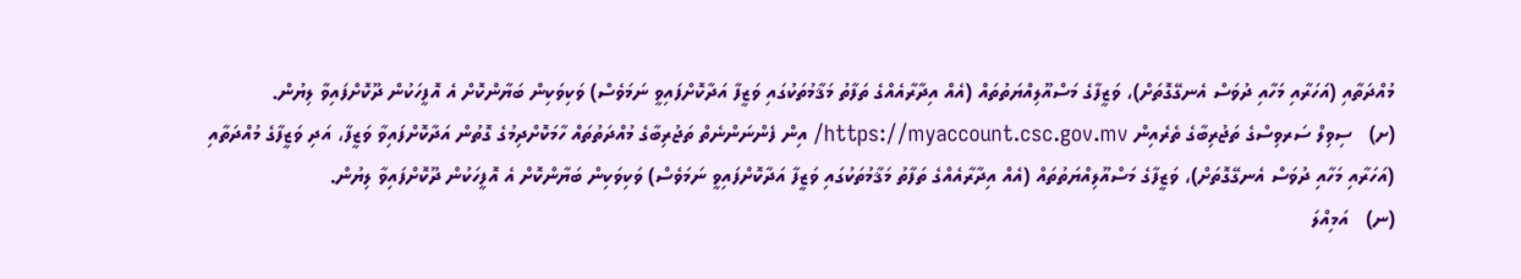މުއްދަތާއި (އަހަރާއި މަހާއި ދުވަސް އެނގޭގޮތަށް)، ވަޒީފާގެ މަސްއޫލިއްޔަތުތައް (އެއް އިދާރާއެއްގެ ތަފާތު މަޤާމުތަކުގައި ވަޒީފާ އަދާކޮށްފައިވީ ނަމަވެސް) ވަކިވަކިން ބަޔާންކޮށް އެ އޮފީހަކުން ދޫކޮށްފައިވާ ލިޔުން.
(ށ)   ސިވިލް ސަރވިސްގެ ތަޖުރިބާގެ ތެރެއިން https://myaccount.csc.gov.mv/ އިން ފެންނަންނެތް ތަޖުރިބާގެ މުއްދަތުތައް ހާމަކޮށްދިމުގެ ގޮތުން އަދާކޮށްފައިވާ ވަޒީފާ، އަދި ވަޒީފާގެ މުއްދަތާއި (އަހަރާއި މަހާއި ދުވަސް އެނގޭގޮތަށް)، ވަޒީފާގެ މަސްއޫލިއްޔަތުތައް (އެއް އިދާރާއެއްގެ ތަފާތު މަޤާމުތަކުގައި ވަޒީފާ އަދާކޮށްފައިވީ ނަމަވެސް) ވަކިވަކިން ބަޔާންކޮށް އެ އޮފީހަކުން ދޫކޮށްފައިވާ ލިޔުން.
(ނ)   އަމިއްލަ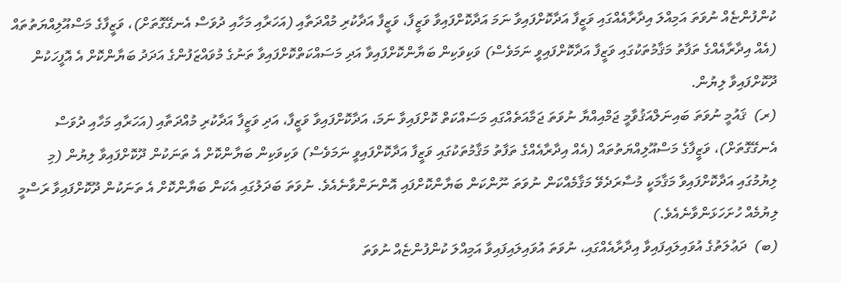ކުންފުންޏެއް ނުވަތަ އަމިއްލަ އިދާރާއެއްގައި ވަޒީފާ އަދާކޮށްފައިވާ ނަމަ އަދާކޮށްފައިވާ ވަޒީފާ، ވަޒީފާ އަދާކުރި މުއްދަތާއި (އަހަރާއި މަހާއި ދުވަސް އެނގޭގޮތަށް)، ވަޒީފާގެ މަސްއޫލިއްޔަތުތައް (އެއް އިދާރާއެއްގެ ތަފާތު މަޤާމުތަކުގައި ވަޒީފާ އަދާކޮށްފައިވީ ނަމަވެސް) ވަކިވަކިން ބަޔާންކޮށްފައިވާ އަދި މަސައްކަތްކޮށްފައިވާ ތަނުގެ މުވައްޒަފުންގެ އަދަދު ބަޔާންކޮށް އެ އޮފީހަކުން ދޫކޮށްފައިވާ ލިޔުން.
(ރ)  ޤައުމީ ނުވަތަ ބައިނަލްއަޤުވާމީ ޖަމްއިއްޔާ ނުވަތަ ޖަމާއަތެއްގައި މަސައްކަތް ކޮށްފައިވާ ނަމަ، އަދާކޮށްފައިވާ ވަޒީފާ، އަދި ވަޒީފާ އަދާކުރި މުއްދަތާއި (އަހަރާއި މަހާއި ދުވަސް އެނގޭގޮތަށް)، ވަޒީފާގެ މަސްއޫލިއްޔަތުތައް (އެއް އިދާރާއެއްގެ ތަފާތު މަޤާމުތަކުގައި ވަޒީފާ އަދާކޮށްފައިވީ ނަމަވެސް) ވަކިވަކިން ބަޔާންކޮށް އެ ތަނަކުން ދޫކޮށްފައިވާ ލިޔުން (މި ލިޔުމުގައި އަދާކޮށްފައިވާ މަޤާމަކީ މުސާރަދެވޭ މަޤާމެއްކަން ނުވަތަ ނޫންކަން ބަޔާންކޮށްފައި އޮންނަންވާނެއެވެ. ނުވަތަ ބަދަލުގައި އެކަން ބަޔާންކޮށް އެ ތަނަކުން ދޫކޮށްފައިވާ ރަސްމީ ލިޔުމެއް ހުށަހަޅަންވާނެއެވެ.)
(ބ)  ދަޢުލަތުގެ އުވައިލައިފައިވާ އިދާރާއެއްގައި، ނުވަތަ އުވައިލައިފައިވާ އަމިއްލަ ކުންފުންޏެއް ނުވަތަ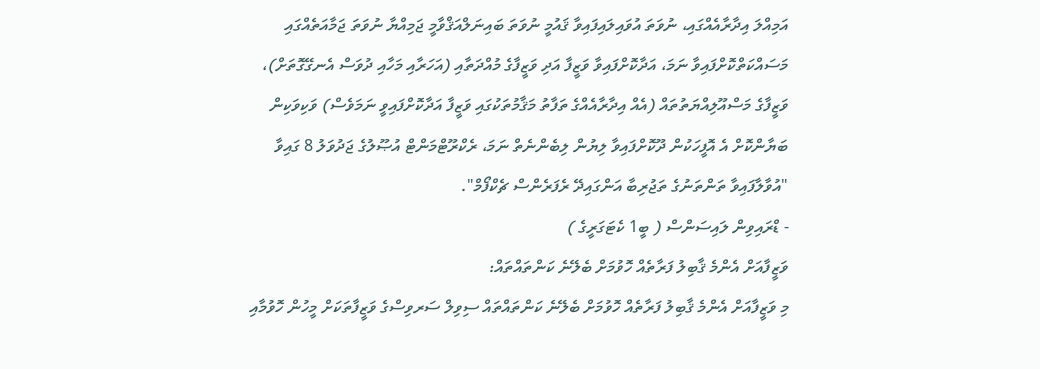އަމިއްލަ އިދާރާއެއްގައި، ނުވަތަ އުވައިލައިފައިވާ ޤައުމީ ނުވަތަ ބައިނަލްއަޤްވާމީ ޖަމިއްޔާ ނުވަތަ ޖަމާއަތެއްގައި މަސައްކަތްކޮށްފައިވާ ނަމަ، އަދާކޮށްފައިވާ ވަޒީފާ އަދި ވަޒީފާގެ މުއްދަތާއި (އަހަރާއި މަހާއި ދުވަސް އެނގޭގޮތަށް)، ވަޒީފާގެ މަސްއޫލިއްޔަތުތައް (އެއް އިދާރާއެއްގެ ތަފާތު މަޤާމުތަކުގައި ވަޒީފާ އަދާކޮށްފައިވީ ނަމަވެސް) ވަކިވަކިން ބަޔާންކޮށް އެ އޮފީހަކުން ދޫކޮށްފައިވާ ލިޔުން ލިބެންނެތް ނަމަ، ރެކްރޫޓްމަންޓް އުޞޫލުގެ ޖަދުވަލު 8 ގައިވާ "އުވާލާފައިވާ ތަންތަނުގެ ތަޖުރިބާ އަންގައިދޭ ރެފަރެންސް ޗެކްފޯމް".
- ޑްރައިވިން ލައިސަންސް ( ބީ1 ކެޓަގަރީގެ )
ވަޒީފާއަށް އެންމެ ޤާބިލު ފަރާތެއް ހޮވުމަށް ބެލޭނެ ކަންތައްތައް:
މި ވަޒީފާއަށް އެންމެ ޤާބިލު ފަރާތެއް ހޮވުމަށް ބެލޭނެ ކަންތައްތައް ސިވިލް ސަރވިސްގެ ވަޒީފާތަކަށް މީހުން ހޮވުމާއި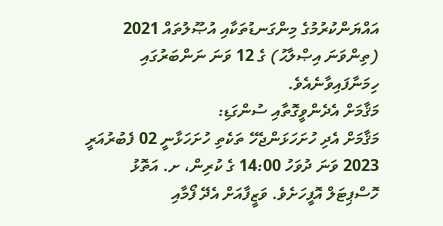އައްޔަންކުރުމުގެ މިންގަނޑުތަކާއި އުޞޫލުތައް 2021 (ތިންވަނަ އިޞްލާޙު) ގެ 12 ވަނަ ނަންބަރުގައި ހިމަނާފައިވާނެއެވެ.
މަޤާމަށް އެދެންވީގޮތާއި ސުންގަޑި:
މަޤާމަށް އެދި ހުށަހަޅަންޖެހޭ ތަކެތި ހުށަހަޅާނީ 02 ފެބުރުއަރީ 2023 ވަނަ ދުވަހު 14:00 ގެ ކުރިން، ށ. އަތޮޅު ހޮސްޕިޓަލް އޮފީހަށެވެ. ވަޒީފާއަށް އެދޭ ފޯމާއި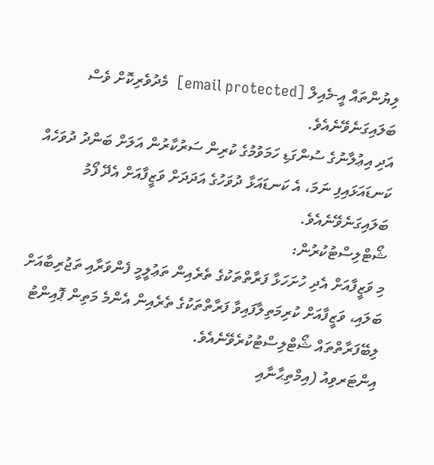ލިޔުންތައް އީ-މެއިލް [email protected]  މެދުވެރިކޮށް ވެސް ބަލައިގަނެވޭނެއެވެ.
އަދި އިޢުލާނުގެ ސުންގަޑި ހަމަވުމުގެ ކުރިން ސަރުކާރުން އަލަށް ބަންދު ދުވަހެއް ކަނޑައަޅައިފި ނަމަ، އެ ކަނޑައަޅާ ދުވަހުގެ އަދަދަށް ވަޒީފާއަށް އެދޭ ފޯމު ބަލައިގަނެވޭނެއެވެ.
ޝޯޓްލިސްޓުކުރުން:
މި ވަޒީފާއަށް އެދި ހުށަހަޅާ ފަރާތްތަކުގެ ތެރެއިން ތަޢުލީމީ ފެންވަރާއި ތަޖުރިބާއަށް ބަލައި، ވަޒީފާއަށް ކުރިމަތިލާފައިވާ ފަރާތްތަކުގެ ތެރެއިން އެންމެ މަތިން ޕޮއިންޓު ލިބޭފަރާތްތައް ޝޯޓްލިސްޓުކުރެވޭނެއެވެ.
އިންޓަރވިއު (އިމްތިޙާނާއި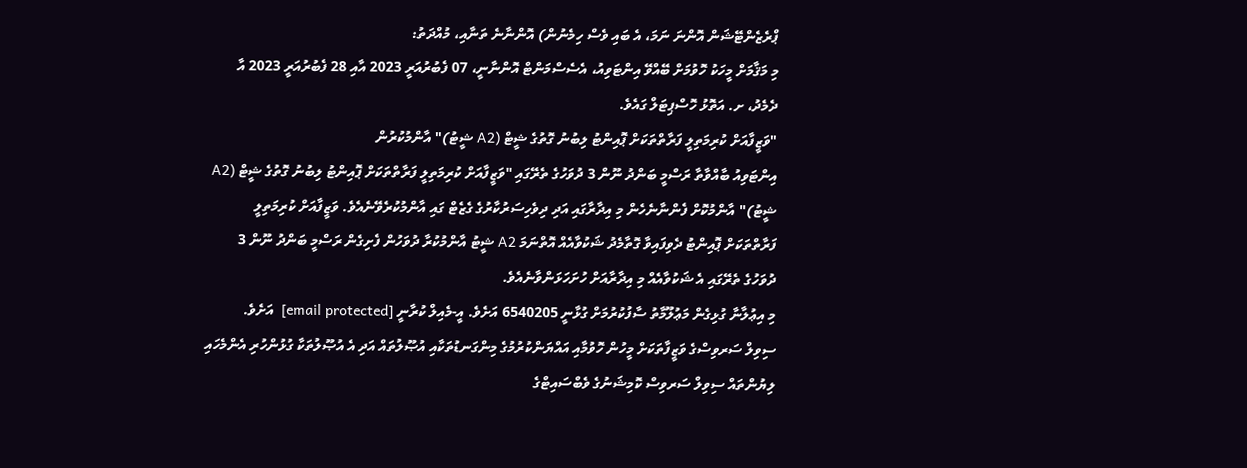ޕްރެޒެންޓޭޝަން އޮންނަ ނަމަ، އެ ބައި ވެސް ހިމެނުން) އޮންނާނެ ތަނާއި، މުއްދަތު:
މި މަޤާމަށް މީހަކު ހޮވުމަށް ބޭއްވޭ އިންޓަވިއު، އެސެސްމަންޓް އޮންނާނީ، 07 ފެބުރުއަރީ 2023 އާއި 28 ފެބުރުއަރީ 2023 އާ ދެމެދު، ށ. އަތޮޅު ހޮސްޕިޓަލް ގައެވެ.
"ވަޒީފާއަށް ކުރިމަތިލީ ފަރާތްތަކަށް ޕޮއިންޓު ލިބުނު ގޮތުގެ ޝީޓް (A2 ޝީޓު)" އާންމުކުރުން
އިންޓަވިއު ބާއްވާތާ ރަސްމީ ބަންދު ނޫން 3 ދުވަހުގެ ތެރޭގައި "ވަޒީފާއަށް ކުރިމަތިލީ ފަރާތްތަކަށް ޕޮއިންޓު ލިބުނު ގޮތުގެ ޝީޓް (A2 ޝީޓު)" އާންމުކޮށް ފެންނާނެހެން މި އިދާރާގައި އަދި ދިވެހިސަރުކާރުގެ ގެޒެޓް ގައި އާންމުކުރެވޭނެއެވެ. ވަޒީފާއަށް ކުރިމަތިލީ ފަރާތްތަކަށް ޕޮއިންޓު ދެވިފައިވާ ގޮތާމެދު ޝަކުވާއެއް އޮތްނަމަ A2 ޝީޓު އާންމުކުރާ ދުވަހުން ފެށިގެން ރަސްމީ ބަންދު ނޫން 3 ދުވަހުގެ ތެރޭގައި އެ ޝަކުވާއެއް މި އިދާރާއަށް ހުށަހަޅަންވާނެއެވެ.
މި އިޢުލާނާ ގުޅިގެން މަޢުލޫމާތު ސާފުކުރުމަށް ގުޅާނީ 6540205 އަށެވެ. އީ-މެއިލް ކުރާނީ [email protected]  އަށެވެ.
ސިވިލް ސަރވިސްގެ ވަޒީފާތަކަށް މީހުން ހޮވުމާއި އައްޔަންކުރުމުގެ މިންގަނޑުތަކާއި އުޞޫލުތައް އަދި އެ އުޞޫލުތަކާ ގުޅުންހުރި އެންމެހައި ލިޔުންތައް ސިވިލް ސަރވިސް ކޮމިޝަނުގެ ވެބްސައިޓްގެ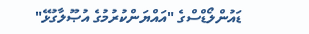ޑައުންލޯޑްސްގެ "އައްޔަންކުރުމުގެ އުޞޫލާގުޅޭ"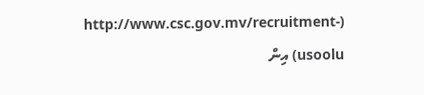(http://www.csc.gov.mv/recruitment-usoolu) އިން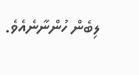ލިބެން ހުންނާނެއެވެ.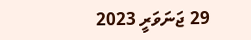29 ޖަނަވަރީ 2023